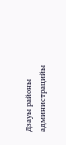Дзауы районы администрацийы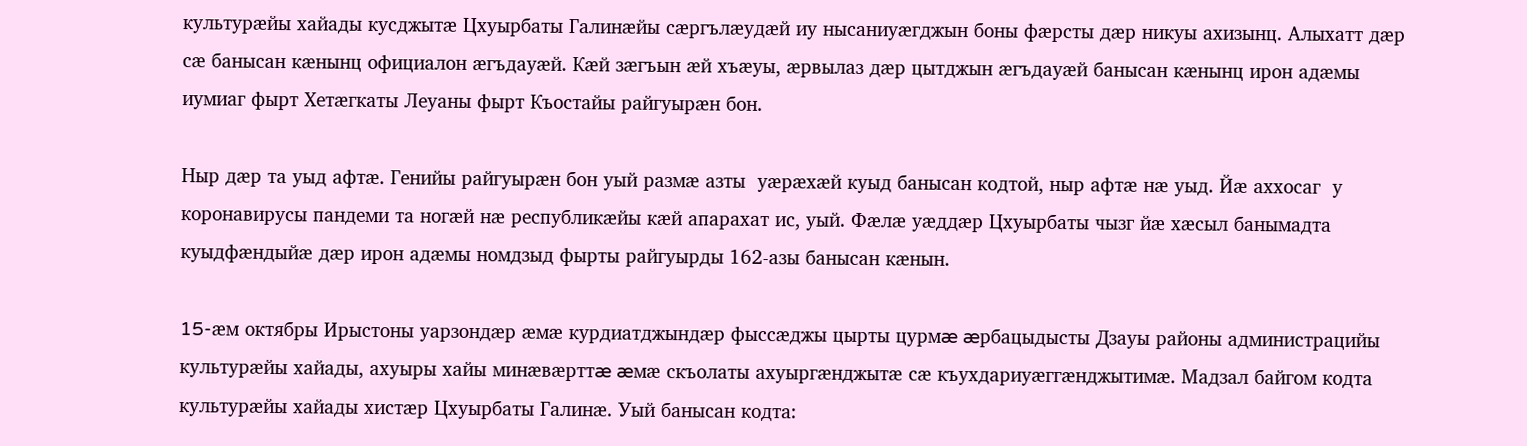культурæйы хайады кусджытæ Цхуырбаты Галинæйы сæргълæудæй иу нысаниуæгджын боны фæрсты дæр никуы ахизынц. Алыхатт дæр сæ банысан кæнынц официалон æгъдауæй. Кæй зæгъын æй хъæуы, æрвылаз дæр цытджын æгъдауæй банысан кæнынц ирон адæмы иумиаг фырт Хетæгкаты Леуаны фырт Къостайы райгуырæн бон.

Ныр дæр та уыд афтæ. Генийы райгуырæн бон уый размæ азты  уæрæхæй куыд банысан кодтой, ныр афтæ нæ уыд. Йæ аххосаг  у коронавирусы пандеми та ногæй нæ республикæйы кæй апарахат ис, уый. Фæлæ уæддæр Цхуырбаты чызг йæ хæсыл банымадта куыдфæндыйæ дæр ирон адæмы номдзыд фырты райгуырды 162-азы банысан кæнын.

15-æм октябры Ирыстоны уарзондæр æмæ курдиатджындæр фыссæджы цырты цурмæ æрбацыдысты Дзауы районы администрацийы культурæйы хайады, ахуыры хайы минæвæрттæ æмæ скъолаты ахуыргæнджытæ сæ къухдариуæггæнджытимæ. Мадзал байгом кодта культурæйы хайады хистæр Цхуырбаты Галинæ. Уый банысан кодта: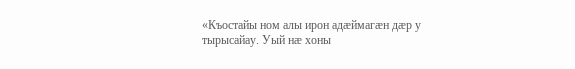«Къостайы ном алы ирон адæймагæн дæр у тырысайау. Уый нæ хоны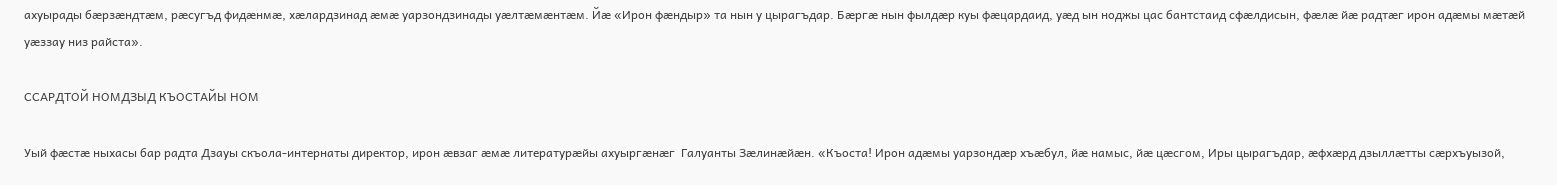ахуырады бæрзæндтæм, рæсугъд фидæнмæ, хæлардзинад æмæ уарзондзинады уæлтæмæнтæм. Йæ «Ирон фæндыр» та нын у цырагъдар. Бæргæ нын фылдæр куы фæцардаид, уæд ын ноджы цас бантстаид сфæлдисын, фæлæ йæ радтæг ирон адæмы мæтæй уæззау низ райста».

ССАРДТОЙ НОМДЗЫД КЪОСТАЙЫ НОМ

Уый фæстæ ныхасы бар радта Дзауы скъола-интернаты директор, ирон æвзаг æмæ литературæйы ахуыргæнæг  Галуанты Зæлинæйæн. «Къоста! Ирон адæмы уарзондæр хъæбул, йæ намыс, йæ цæсгом, Иры цырагъдар, æфхæрд дзыллæтты сæрхъуызой,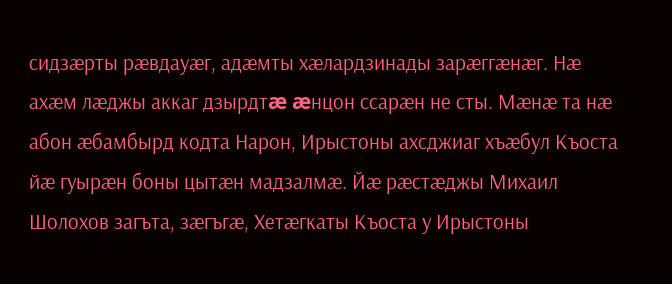сидзæрты рæвдауæг, адæмты хæлардзинады зарæггæнæг. Нæ ахæм лæджы аккаг дзырдтæ æнцон ссарæн не сты. Мæнæ та нæ абон æбамбырд кодта Нарон, Ирыстоны ахсджиаг хъæбул Къоста йæ гуырæн боны цытæн мадзалмæ. Йæ рæстæджы Михаил Шолохов загъта, зæгъгæ, Хетæгкаты Къоста у Ирыстоны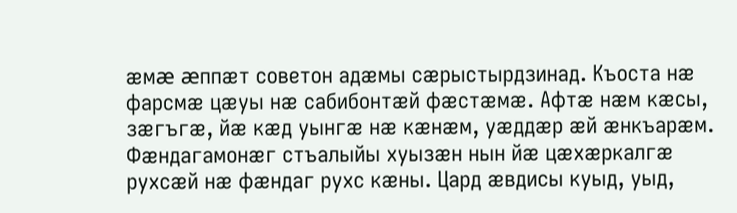æмæ æппæт советон адæмы сæрыстырдзинад. Къоста нæ фарсмæ цæуы нæ сабибонтæй фæстæмæ. Афтæ нæм кæсы, зæгъгæ, йæ кæд уынгæ нæ кæнæм, уæддæр æй æнкъарæм. Фæндагамонæг стъалыйы хуызæн нын йæ цæхæркалгæ рухсæй нæ фæндаг рухс кæны. Цард æвдисы куыд, уыд,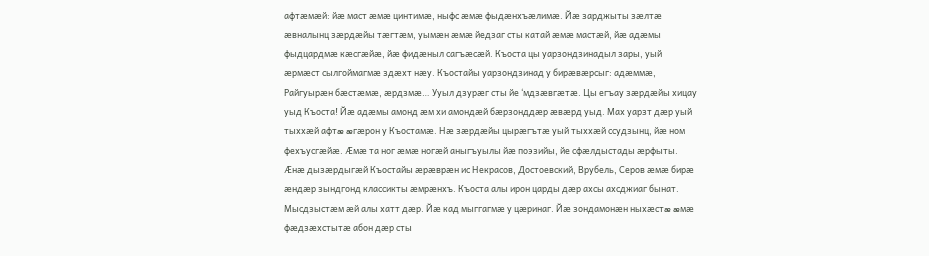афтæмæй: йæ маст æмæ цинтимæ, ныфс æмæ фыдæнхъæлимæ. Йæ зарджыты зæлтæ æвналынц зæрдæйы тæгтæм, уымæн æмæ йедзаг сты катай æмæ мастæй, йæ адæмы фыдцардмæ кæсгæйæ, йæ фидæныл сагъæсæй. Къоста цы уарзондзинадыл зары, уый æрмæст сылгоймагмæ здæхт нæу. Къостайы уарзондзинад у бирæвæрсыг: адæммæ, Райгуырæн бæстæмæ, æрдзмæ… Ууыл дзурæг сты йе ‘мдзæвгæтæ. Цы егъау зæрдæйы хицау уыд Къоста! Йæ адæмы амонд æм хи амондæй бæрзонддæр æвæрд уыд. Мах уарзт дæр уый тыххæй афтæ æгæрон у Къостамæ. Нæ зæрдæйы цырæгътæ уый тыххæй ссудзынц, йæ ном фехъусгæйæ. Æмæ та ног æмæ ногæй аныгъуылы йæ поэзийы, йе сфæлдыстады æрфыты. Æнæ дызæрдыгæй Къостайы æрæврæн ис Некрасов, Достоевский, Врубель, Серов æмæ бирæ æндæр зындгонд классикты æмрæнхъ. Къоста алы ирон царды дæр ахсы ахсджиаг бынат. Мысдзыстæм æй алы хатт дæр. Йæ кад мыггагмæ у цæринаг. Йæ зондамонæн ныхæстæ æмæ фæдзæхстытæ абон дæр сты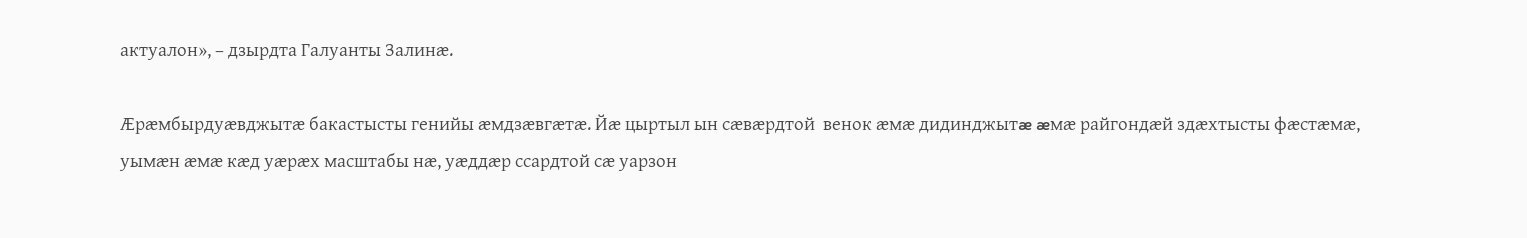актуалон», – дзырдта Галуанты Залинæ.

Æрæмбырдуæвджытæ бакастысты генийы æмдзæвгæтæ. Йæ цыртыл ын сæвæрдтой  венок æмæ дидинджытæ æмæ райгондæй здæхтысты фæстæмæ, уымæн æмæ кæд уæрæх масштабы нæ, уæддæр ссардтой сæ уарзон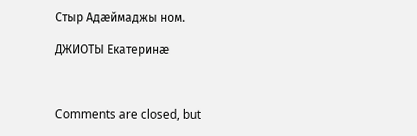Стыр Адæймаджы ном.

ДЖИОТЫ Екатеринæ



Comments are closed, but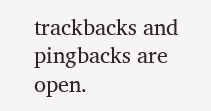trackbacks and pingbacks are open.